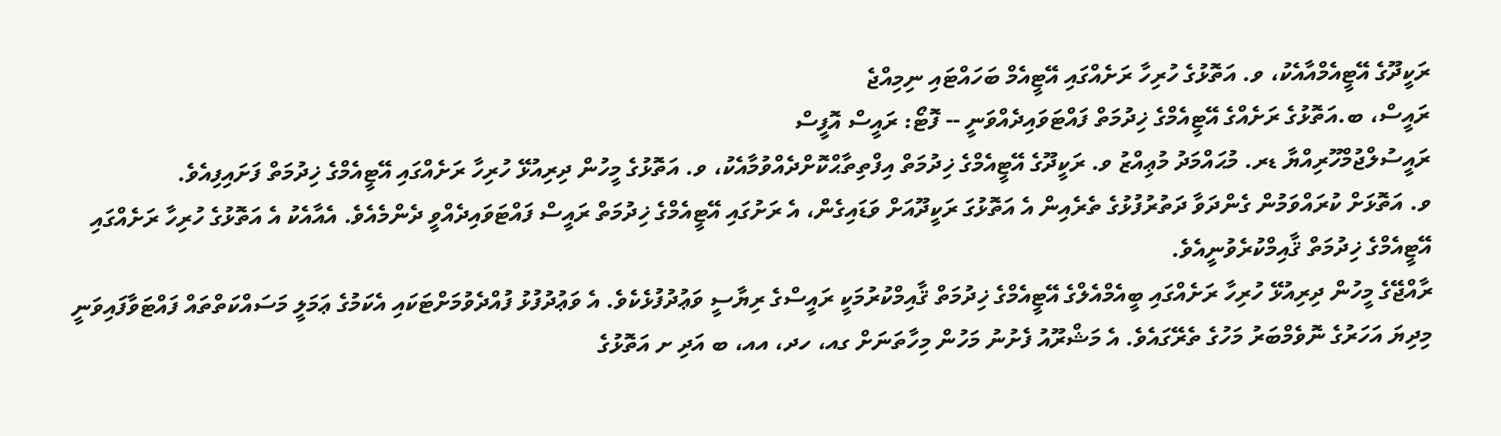ރަކީދޫގެ އޭޓީއެމްއާއެކު، ވ. އަތޮޅުގެ ހުރިހާ ރަށެއްގައި އޭޓީއެމް ބަހައްޓައި ނިމިއްޖެ
ރައީސް، ބ.އަތޮޅުގެ ރަށެއްގެ އޭޓީއެމްގެ ޚިދުމަތް ފައްޓަވައިދެއްވަނީ -- ފޮޓޯ: ރައީސް އޮފީސް
ރައީސުލްޖުމްހޫރިއްޔާ ޑރ. މުޙައްމަދު މުޢިއްޒު ވ. ރަކީދޫގެ އޭޓީއެމްގެ ޚިދުމަތް އިފްތިތާޙްކޮށްދެއްވުމާއެކު، ވ. އަތޮޅުގެ މީހުން ދިރިއުޅޭ ހުރިހާ ރަށެއްގައި އޭޓީއެމްގެ ޚިދުމަތް ފަށައިފިއެވެ.
ވ. އަތޮޅަށް ކުރައްވަމުން ގެންދަވާ ދަތުރުފުޅުގެ ތެރެއިން އެ އަތޮޅުގަ ރަކީދޫއަށް ވަޑައިގެން، އެ ރަށުގައި އޭޓީއެމްގެ ޚިދުމަތް ރައީސް ފައްޓަވައިދެއްވީ ދެންމެއެވެ. އެއާއެކު އެ އަތޮޅުގެ ހުރިހާ ރަށެއްގައި އޭޓީއެމްގެ ޚިދުމަތް ޤާއިމްކުރެވުނީއެވެ.
ރާއްޖޭގެ މީހުން ދިރިއުޅޭ ހުރިހާ ރަށެއްގައި ބީއެމްއެލްގެ އޭޓީއެމްގެ ޚިދުމަތް ޤާއިމްކުރުމަކީ ރައީސްގެ ރިޔާސީ ވަޢުދުފުޅެކެވެ. އެ ވަޢުދުފުޅު ފުއްދެވުމަށްޓަކައި އެކަމުގެ ޢަމަލީ މަސައްކަތްތައް ފައްޓަވާފައިވަނީ މިދިޔަ އަހަރުގެ ނޮވެމްބަރު މަހުގެ ތެރޭގައެވެ. އެ މަޝްރޫއު ފެށުނު މަހުން މިހާތަނަށް ގއ، ހދ، އއ، ބ އަދި ށ އަތޮޅުގެ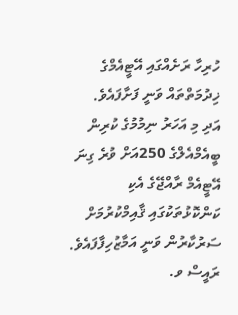ހުރިހާ ރަށެއްގައި އޭޓީއެމްގެ ޚިދުމަތްތައް ވަނީ ފަށާފައެވެ.
އަދި މި އަހަރު ނިމުމުގެ ކުރިން ބީއެމްއެލްގެ 250އަށް ވުރެ ގިނަ އޭޓީއެމް ރާއްޖޭގެ އެކި ކަންކޮޅުތަކުގައި ޤާއިމްކުރުމަށް ސަރުކާރުން ވަނީ އަމާޒުހިފާފައެވެ.
ރައީސް ވ.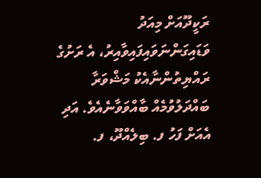ރަކީދޫއަށް މިއަދު ވަޑައިގަންނަވައިފައިވާއިރު، އެ ރަށުގެ ރައްޔިތުންނާއެކު މަޝްވަރާ ބައްދަލުވުމެއް ބާއްވަވާނެއެވެ. އަދި އެއަށް ފަހު ފ. ބިލެއްދޫ، ފ.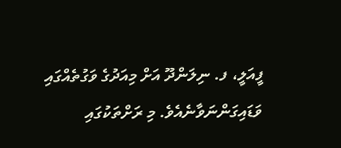ފީއަލީ، ފ. ނިލަންދޫ އަށް މިއަދުގެ ވަގުތެއްގައި ވަޑައިގަންނަވާނެއެވެ. މި ރަށްތަކުގައި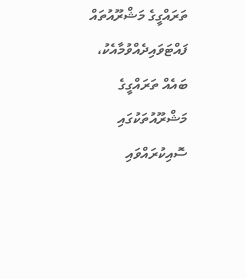ތަރައްގީގެ މަޝްރޫއުތައް ފައްޓަވައިދެއްވުމާއެކު، ބައެއް ތަރައްގީގެ މަޝްރޫއުތަކުގައި ސޮއިކުރައްވައި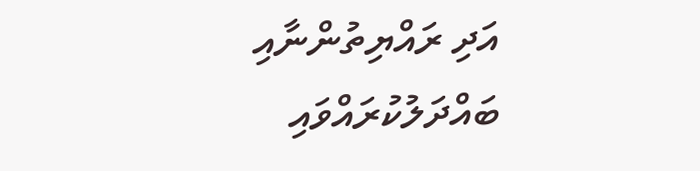އަދި ރައްޔިތުންނާއި ބައްދަލުކުރައްވައި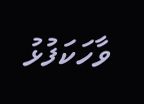ވާހަކަފުޅު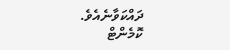ދައްކަވާނެއެވެ.
ކޮމެންޓް